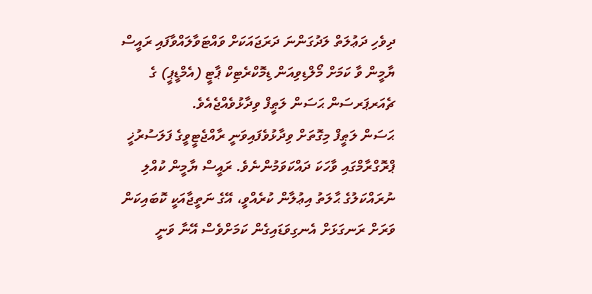ދިވެހި ދަޢުލަތް ލަދުގަންނަ ދަރަޖައަކަށް ވައްޓަވާލައްވާފައި ރައީސް ޔާމީން ވާ ކަމަށް މޯލްޑިވިއަން ޑިމޮކްރެޓިކް ޕާޓީ (އެމްޑީޕީ) ގެ ޗެއަރޕަރސަން ޙަސަން ލަޠީފް ވިދާޅުވެއްޖެއެވެ.
ޙަސަން ލަޠީފް މިގޮތަށް ވިދާޅުވެފައިވަނީ ރާއްޖެޓީވީގެ ފަލަސުރުޚީ ޕްރޮގްރާމްގައި ވާހަކަ ދައްކަވަމުންނެވެ. ރައީސް ޔާމީން ކުއްލި ނުރައްކަލުގެ ޙާލަތު އިޢުލާން ކުރެއްވީ، އޭގެ ނަތީޖާއަކީ ކޮބައިކަން ވަރަށް ރަނގަޅަށް އެނގިވަޑައިގެން ކަމަށްވެސް އޭނާ ވަނީ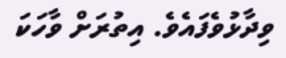ވިދާޅުވެފައެވެ. އިތުރަށް ވާހަކަ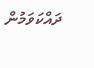ދައްކަވަމުން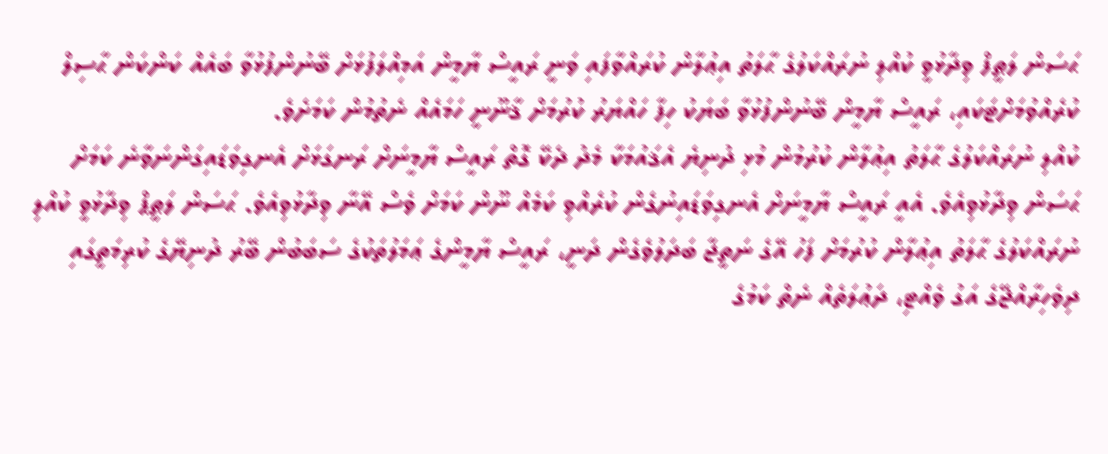ޙަސަން ލަޠީފް ވިދާޅުވީ ކުއްލި ނުރައްކަލުގެ ޙާލަތު އިޢުލާން ކުރައްވާފައި ވަނީ ރައީސް ޔާމީން އަމިއްލަފުޅަށް ބޭނުންފުޅުވާ ބައެއް ކަންކަން ޙާސިލް ކުރެއްވުމަށްޓަކައި، ރައީސް ޔާމީން ބޭނުންފުޅުވާ ބަޔަކު ހިފާ ހައްޔަރު ކުރުމަށް ޤާނޫނީ ހަމައެއް ނެތުމުން ކަމަށެވެ.
ކުއްލި ނުރައްކަލުގެ ޙާލަތު އިޢުލާން ކުރުމުން މުޅި ދުނިޔެ އެޤައުމަކާ މެދު ދެކޭ ގޮތް ރައީސް ޔާމީނަށް ރަނގަޅަށް އެނގިވަޑައިގަންނަވާނެ ކަމަށް ޙަސަން ވިދާޅުވިއެވެ. އެއީ ރައީސް ޔާމީނަށް އެނގިވަޑައިނުގެން ކުރެއްވި ކަމެއް ނޫން ކަމަށް ވެސް އޭނާ ވިދާޅުވިއެވެ. ޙަސަން ލަޠީޕް ވިދާޅުވީ ކުއްލި ނުރައްކަލުގެ ޙާލަތު އިޢުލާން ކުރުމަށް ފަހު އޭގެ ނަތީޖާ ބަދަލުވެގެން ދަނީ، ރައީސް ޔާމީންގެ ޢަމަލުތަކުގެ ސަބަބުން ބޭރު ދުނިޔޭގެ ކުރިމަތީގައި ދިވެހިރާއްޖޭގެ އަގު ވެއްޓި، ދަޢުލަތެއް ނެތް ކަމުގެ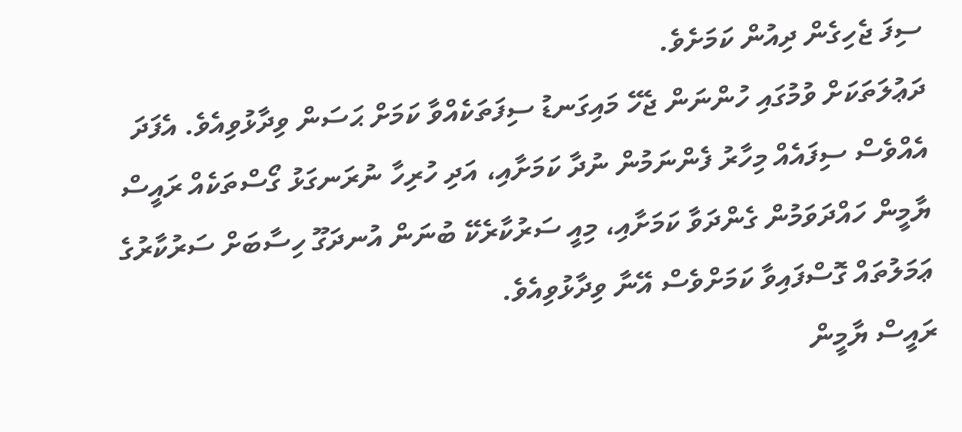ސިފަ ޖެހިގެން ދިއުން ކަމަށެވެ.
ދަޢުލަތަކަށް ވުމުގައި ހުންނަން ޖެހޭ މައިގަނޑު ސިފަތަކެއްވާ ކަމަށް ޙަސަން ވިދާޅުވިއެވެ. އެފަދަ އެއްވެސް ސިފައެއް މިހާރު ފެންނަމުން ނުދާ ކަމަށާއި، އަދި ހުރިހާ ނުރަނގަޅު ގޯސްތަކެއް ރައީސް ޔާމީން ހައްދަވަމުން ގެންދަވާ ކަމަށާއި، މިއީ ސަރުކާރެކޭ ބުނަން އުނދަގޫ ހިސާބަށް ސަރުކާރުގެ ޢަމަލުތައް ގޮސްފައިވާ ކަމަށްވެސް އޭނާ ވިދާޅުވިއެވެ.
ރައީސް ޔާމީން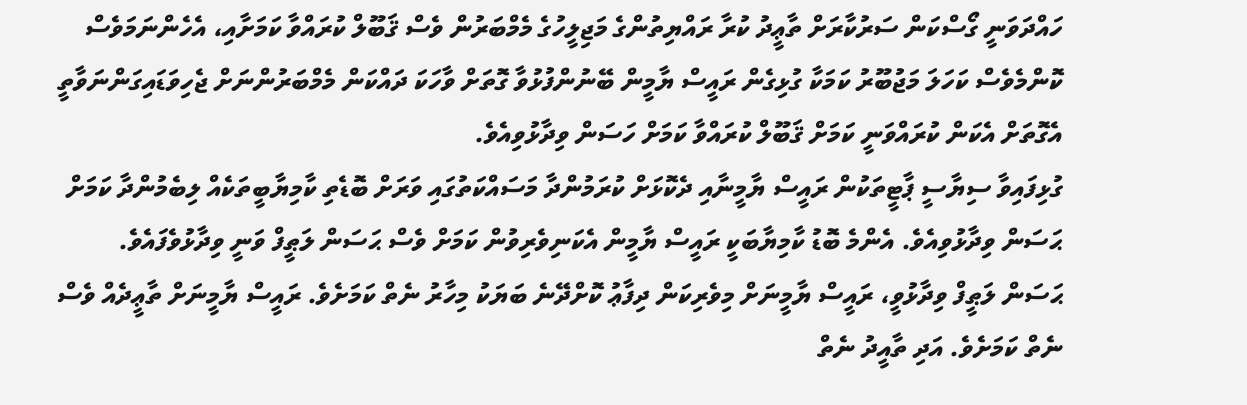ހައްދަވަނީ ގޯސްކަން ސަރުކާރަށް ތާޢީދު ކުރާ ރައްޔިތުންގެ މަޖިލީހުގެ މެމްބަރުން ވެސް ޤަބޫލް ކުރައްވާ ކަމަށާއި، އެހެންނަމަވެސް ކޮންމެވެސް ކަހަލަ މަޖުބޫރު ކަމަކާ ގުޅިގެން ރައީސް ޔާމީން ބޭނުންފުޅުވާ ގޮތަށް ވާހަކަ ދައްކަން މެމްބަރުންނަށް ޖެހިވަޑައިގަންނަވާތީ އެގޮތަށް އެކަން ކުރައްވަނީ ކަމަށް ޤަބޫލް ކުރައްވާ ކަމަށް ހަސަން ވިދާޅުވިއެވެ.
ގުޅިފައިވާ ސިޔާސީ ޕާޓީތަކުން ރައީސް ޔާމީނާއި ދެކޮޅަށް ކުރަމުންދާ މަސައްކަތުގައި ވަރަށް ބޮޑެތި ކާމިޔާބީތަކެއް ލިބެމުންދާ ކަމަށް ޙަސަން ވިދާޅުވިއެވެ. އެންމެ ބޮޑު ކާމިޔާބަކީ ރައީސް ޔާމީން އެކަނިވެރިވުން ކަމަށް ވެސް ޙަސަން ލަޠީފް ވަނީ ވިދާޅުވެފައެވެ.
ޙަސަން ލަޠީފް ވިދާޅުވީ، ރައީސް ޔާމީނަށް މިވެރިކަން ދިފާޢު ކޮށްދޭނެ ބަޔަކު މިހާރު ނެތް ކަމަށެވެ. ރައީސް ޔާމީނަށް ތާޢީދެއް ވެސް ނެތް ކަމަށެވެ. އަދި ތާއީދު ނެތް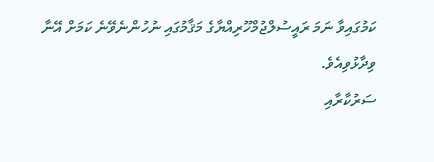ކަމުގައިވާ ނަމަ ރައީސުލްޖުމްހޫރިއްޔާގެ މަޤާމުގައި ނުހުންނެވޭނެ ކަމަށް އޭނާ ވިދާޅުވިއެވެ.
ސަރުކާރާއި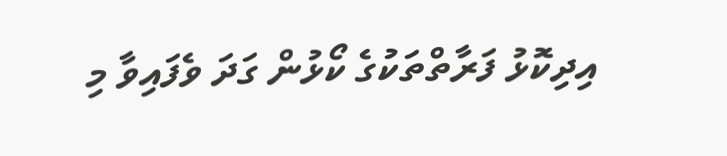އިދިކޮޅު ފަރާތްތަކުގެ ކޯޅުން ގަދަ ވެފައިވާ މި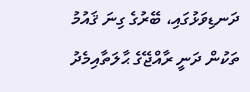ދަނޑިވަޅުގައި، ބޭރުގެ ގިނަ ޤައުމު ތަކުން ދަނީ ރާއްޖޭގެ ޙާލަތާއިމެދު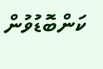ކަންބޮޑުވުން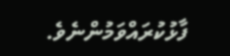ފާޅުކުރައްވަމުންނެވެ.